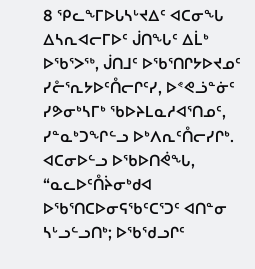8 ᕿᓚᖕᒥᐅᒐᓴᒡᔪᐃᑦ ᐊᑕᓂᖓ ᐃᓴᕆᐊᓕᒥᐅᑦ ᒎᑎᖓᑦ ᐃᒫᒃ ᐅᖃᕐᐳᖅ, ᒎᑎᒧᑦ ᐅᖃᕐᑎᒋᔭᐅᔪᓄᑦ ᓯᓔᕐᕆᔭᐅᑦᑍᓕᒋᑦᓯ, ᐅᕝᕙᓘᓐᓃᑦ ᓯᕗᓂᒃᓴᒥᒃ ᖃᐅᔨᒪᓇᓱᐊᕐᑎᓄᑦ, ᓯᓐᓇᒃᑐᖏᓪᓗ ᐅᒃᐱᕆᑦᑍᓕᓯᒋᒃ.
ᐊᑕᓂᐅᓪᓗ ᐅᖃᐅᑎᕚᖓ, “ᓇᓚᐅᑦᑍᔩᓂᒃᑯᐊ ᐅᖃᕐᑎᑕᐅᓂᕋᖃᑦᑕᕐᑐᑦ ᐊᑎᓐᓂ ᓴᒡᓗᓪᓗᑎᒃ; ᐅᖃᖁᓗᒋᑦ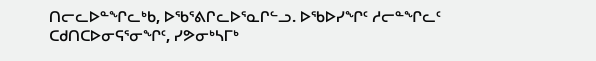ᑎᓕᓚᐅᓐᖏᓚᒃᑲ, ᐅᖃᕐᕕᒋᓚᐅᕐᓇᒋᓪᓗ. ᐅᖃᐅᓯᖏᑦ ᓱᓕᓐᖏᓚᑦ ᑕᑯᑎᑕᐅᓂᕋᕐᓂᖏᑦ, ᓯᕗᓂᒃᓴᒥᒃ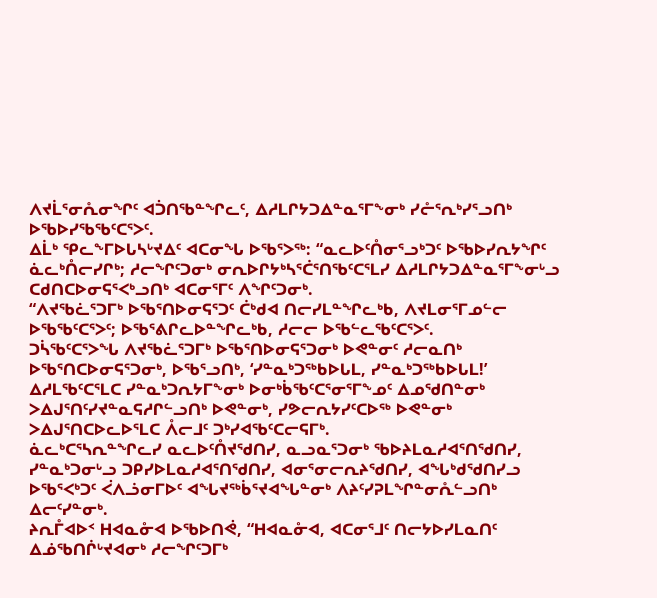ᐱᔪᒫᕐᓂᕅᓂᖏᑦ ᐊᑑᑎᖃᓐᖏᓚᑦ, ᐃᓱᒪᒋᔭᑐᐃᓐᓇᕐᒥᖕᓂᒃ ᓯᓔᕐᕆᒃᓯᕐᓗᑎᒃ ᐅᖃᐅᓯᖃᖃᑦᑕᕐᐳᑦ.
ᐃᒫᒃ ᕿᓚᖕᒥᐅᒐᓴᒡᔪᐃᑦ ᐊᑕᓂᖓ ᐅᖃᕐᐳᖅ: “ᓇᓚᐅᑦᑍᓂᕐᓗᒃᑐᑦ ᐅᖃᐅᓯᕆᔭᖏᑦ ᓈᓚᒃᑍᓕᓯᒋᒃ; ᓱᓕᖏᑦᑐᓂᒃ ᓂᕆᐅᒋᔭᒃᓴᕐᑖᕐᑎᖃᑦᑕᕐᒪᓯ ᐃᓱᒪᒋᔭᑐᐃᓐᓇᕐᒥᖕᓂᒡᓗ ᑕᑯᑎᑕᐅᓂᕋᕐᐸᒃᓗᑎᒃ ᐊᑕᓂᕐᒥᑦ ᐱᖏᑦᑐᓂᒃ.
“ᐱᔪᖃᓛᕐᑐᒥᒃ ᐅᖃᕐᑎᐅᓂᕋᕐᑐᑦ ᑖᒃᑯᐊ ᑎᓕᓯᒪᓐᖏᓚᒃᑲ, ᐱᔪᒪᓂᕐᒥᓄᓪᓕ ᐅᖃᖃᑦᑕᕐᐳᑦ; ᐅᖃᕐᕕᒋᓚᐅᓐᖏᓚᒃᑲ, ᓱᓕᓕ ᐅᖃᓪᓚᖃᑦᑕᕐᐳᑦ.
ᑐᓵᖃᑦᑕᕐᐳᖓ ᐱᔪᖃᓛᕐᑐᒥᒃ ᐅᖃᕐᑎᐅᓂᕋᕐᑐᓂᒃ ᐅᕙᓐᓂᑦ ᓱᓕᓇᑎᒃ ᐅᖃᕐᑎᑕᐅᓂᕋᕐᑐᓂᒃ, ᐅᖃᕐᓗᑎᒃ, ‘ᓯᓐᓇᒃᑐᖅᑲᐅᒐᒪ, ᓯᓐᓇᒃᑐᖅᑲᐅᒐᒪ!’
ᐃᓱᒪᖃᑦᑕᕐᒪᑕ ᓯᓐᓇᒃᑐᕆᔭᒥᖕᓂᒃ ᐅᓂᒃᑳᖃᑦᑕᕐᓂᕐᒥᖕᓄᑦ ᐃᓄᖁᑎᓐᓂᒃ ᐳᐃᒍᕐᑎᑦᓯᔪᓐᓇᕋᓱᒋᓪᓗᑎᒃ ᐅᕙᓐᓂᒃ, ᓯᕗᓕᕆᔭᓯᑦᑕᐅᖅ ᐅᕙᓐᓂᒃ ᐳᐃᒍᕐᑎᑕᐅᓚᐅᕐᒪᑕ ᐰᓕᒧᑦ ᑐᒃᓯᐊᖃᑦᑕᓕᕋᒥᒃ.
ᓈᓚᒃᑕᕐᓴᕆᓐᖏᓚᓯ ᓇᓚᐅᑦᑍᔪᖁᑎᓯ, ᓇᓗᓇᕐᑐᓂᒃ ᖃᐅᔨᒪᓇᓱᐊᕐᑎᖁᑎᓯ, ᓯᓐᓇᒃᑐᓂᒡᓗ ᑐᑭᓯᐅᒪᓇᓱᐊᕐᑎᖁᑎᓯ, ᐊᓂᕐᓂᓕᕆᔨᖁᑎᓯ, ᐊᖓᒃᑯᖁᑎᓯᓗ ᐅᖃᕐᐸᒃᑐᑦ ᐹᐱᓘᓂᒥᐅᑦ ᐊᖓᔪᖅᑳᕐᔪᐊᖓᓐᓂᒃ ᐱᔨᑦᓯᕈᒪᖏᓐᓂᕅᓪᓗᑎᒃ ᐃᓕᑦᓯᓐᓂᒃ.
ᔨᕆᒤᐊᐅᑉ ᕼᐊᓇᓁᐊ ᐅᖃᐅᑎᕚ, “ᕼᐊᓇᓁᐊ, ᐊᑕᓂᕐᒧᑦ ᑎᓕᔭᐅᓯᒪᓇᑎᑦ ᐃᓅᖃᑎᒌᒡᔪᐊᓂᒃ ᓱᓕᖏᑦᑐᒥᒃ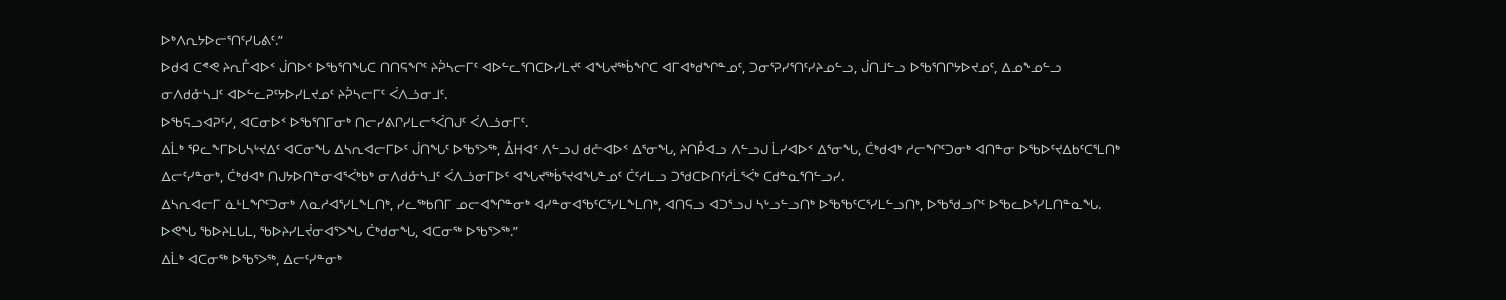ᐅᒃᐱᕆᔭᐅᓕᕐᑎᑦᓯᒐᕕᑦ.”
ᐅᑯᐊ ᑕᕝᕙ ᔨᕆᒤᐊᐅᑉ ᒎᑎᐅᑉ ᐅᖃᕐᑎᖓᑕ ᑎᑎᕋᖏᑦ ᔨᕉᓴᓕᒥᑦ ᐊᐅᓪᓚᕐᑎᑕᐅᓯᒪᔪᑦ ᐊᖓᔪᖅᑳᖏᑕ ᐊᒥᐊᒃᑯᖏᓐᓄᑦ, ᑐᓂᕐᕈᓯᕐᑎᑦᓯᔨᓄᓪᓗ, ᒎᑎᒧᓪᓗ ᐅᖃᕐᑎᒋᔭᐅᔪᓄᑦ, ᐃᓄᖕᓄᓪᓗ ᓂᐱᑯᓁᓴᒧᑦ ᐊᐅᓪᓚᕈᑦᔭᐅᓯᒪᔪᓄᑦ ᔨᕉᓴᓕᒥᑦ ᐹᐱᓘᓂᒧᑦ.
ᐅᖃᕋᓗᐊᕈᑦᓯ, ᐊᑕᓂᐅᑉ ᐅᖃᕐᑎᒥᓂᒃ ᑎᓕᓯᕕᒋᓯᒪᓕᕐᐹᑎᒍᑦ ᐹᐱᓘᓂᒥᑦ.
ᐃᒫᒃ ᕿᓚᖕᒥᐅᒐᓴᒡᔪᐃᑦ ᐊᑕᓂᖓ ᐃᓴᕆᐊᓕᒥᐅᑦ ᒎᑎᖓᑦ ᐅᖃᕐᐳᖅ, ᐂᕼᐊᑉ ᐱᓪᓗᒍ ᑯᓔᐊᐅᑉ ᐃᕐᓂᖓ, ᔨᑎᑬᐊᓗ ᐱᓪᓗᒍ ᒫᓯᐊᐅᑉ ᐃᕐᓂᖓ, ᑖᒃᑯᐊᒃ ᓱᓕᖏᑦᑐᓂᒃ ᐊᑎᓐᓂ ᐅᖃᐅᑦᔪᐃᑲᑦᑕᕐᒪᑎᒃ ᐃᓕᑦᓯᓐᓂᒃ, ᑖᒃᑯᐊᒃ ᑎᒍᔭᐅᑎᓐᓂᐊᕐᐹᒃᑲᒃ ᓂᐱᑯᓁᓴᒧᑦ ᐹᐱᓘᓂᒥᐅᑦ ᐊᖓᔪᖅᑳᕐᔪᐊᖓᓐᓄᑦ ᑖᑦᓱᒪᓗ ᑐᖁᑕᐅᑎᑦᓱᒫᕐᐹᒃ ᑕᑯᓐᓇᕐᑎᓪᓗᓯ.
ᐃᓴᕆᐊᓕᒥ ᓈᒻᒪᖏᑦᑐᓂᒃ ᐱᓇᓱᐊᕐᓯᒪᖕᒪᑎᒃ, ᓯᓚᖅᑲᑎᒥ ᓄᓕᐊᖏᓐᓂᒃ ᐊᓯᓐᓂᐊᖃᑦᑕᕐᓯᒪᖕᒪᑎᒃ, ᐊᑎᕋᓗ ᐊᑐᕐᓗᒍ ᓴᒡᓗᓪᓗᑎᒃ ᐅᖃᖃᑦᑕᕐᓯᒪᓪᓗᑎᒃ, ᐅᖃᖁᓗᒋᑦ ᐅᖃᓚᐅᕐᓯᒪᑎᓐᓇᖓ. ᐅᕙᖓ ᖃᐅᔨᒪᒐᒪ, ᖃᐅᔨᓯᒪᔫᓂᐊᕐᐳᖓ ᑖᒃᑯᓂᖓ, ᐊᑕᓂᖅ ᐅᖃᕐᐳᖅ.”
ᐃᒫᒃ ᐊᑕᓂᖅ ᐅᖃᕐᐳᖅ, ᐃᓕᑦᓯᓐᓂᒃ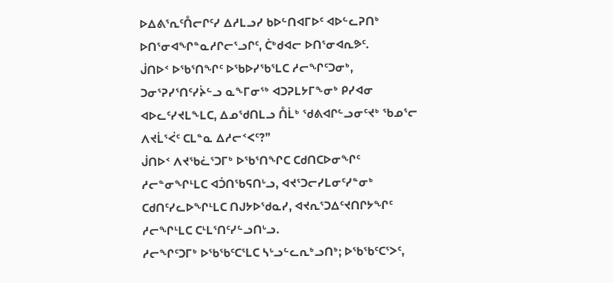ᐅᐃᕕᕐᕆᑦᑍᓕᒋᑦᓯ ᐃᓱᒪᓗᓯ ᑲᐅᓪᑎᐊᒥᐅᑦ ᐊᐅᓪᓚᕈᑎᒃ ᐅᑎᕐᓂᐊᖏᓐᓇᓱᒋᓕᕐᓗᒋᑦ, ᑖᒃᑯᐊᓕ ᐅᑎᕐᓂᐊᕆᕗᑦ.
ᒎᑎᐅᑉ ᐅᖃᕐᑎᖏᑦ ᐅᖃᐅᓯᖃᕐᒪᑕ ᓱᓕᖏᑦᑐᓂᒃ, ᑐᓂᕐᕈᓯᕐᑎᑦᓯᔩᓪᓗ ᓇᖕᒥᓂᖅ ᐊᑐᕈᒪᔭᒥᖕᓂᒃ ᑭᓯᐊᓂ ᐊᐅᓚᑦᓯᔪᒪᖕᒪᑕ, ᐃᓄᖁᑎᒪᓗ ᑍᒫᒃ ᖁᕕᐊᒋᓪᓗᓂᑦᔪᒃ ᖃᓄᕐᓕ ᐱᔪᒫᕐᐹᑦ ᑕᒪᓐᓇ ᐃᓱᓕᑉᐸᑦ?”
ᒎᑎᐅᑉ ᐱᔪᖃᓛᕐᑐᒥᒃ ᐅᖃᕐᑎᖏᑕ ᑕᑯᑎᑕᐅᓂᖏᑦ ᓱᓕᓐᓂᖏᒻᒪᑕ ᐊᑑᑎᖃᕋᑎᒡᓗ, ᐊᔪᕐᑐᓕᓯᒪᓂᑦᓯᓐᓂᒃ ᑕᑯᑎᑦᓯᓚᐅᖏᒻᒪᑕ ᑎᒍᔭᐅᖁᓇᓯ, ᐊᔪᕆᕐᑐᐃᑦᔪᑎᒋᔭᖏᑦ ᓱᓕᖏᒻᒪᑕ ᑕᒻᒪᕐᑎᑦᓯᓪᓗᑎᒡᓗ.
ᓱᓕᖏᑦᑐᒥᒃ ᐅᖃᖃᑦᑕᕐᒪᑕ ᓴᒡᓗᓪᓚᕆᒃᓗᑎᒃ; ᐅᖃᖃᑦᑕᕐᐳᑦ,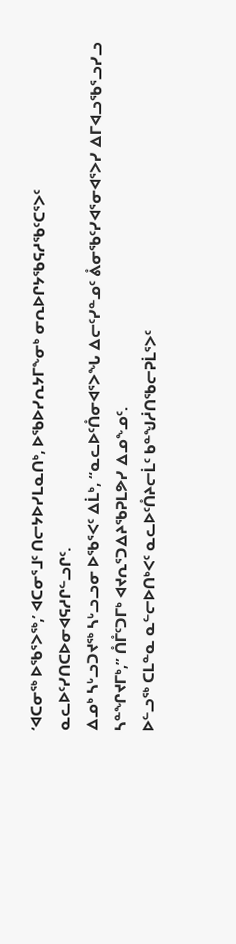‘ᐊᑕᓂᖅ ᐅᖃᕐᐳᖅ,’ ᐊᑕᓂᕐᒧᑦ ᑎᓕᔭᐅᓯᒪᓇᑎᒃ, ᐅᖃᐅᓯᕆᔭᒥᖕᓂᒃ ᓂᕆᐅᒋᔭᖃᕋᓱᖃᑦᑕᕐᐳᑦ ᓇᓚᐅᑦᓯᑎᑕᐅᓂᐊᕋᓱᒋᓪᓗᒋᑦ.
ᐃᓄᒃ ᓴᒡᓗᑐᔪᖅ ᓴᒡᓗᓗᓂ ᐅᖃᕐᐸᑦ ᐃᒫᒃ, “ᓇᓚᐅᑦᑍᓂᐊᕐᐳᖓ ᐃᓕᑦᓯᓐᓄᑦ ᕔᓂᖃᑦᓯᐊᕐᓂᐊᕐᐳᓯ ᐃᒥᐊᓗᖃᕐᓗᓯᓗ ᓴᓐᖏᔪᒥᒃ,” ᑍᒤᑦᑐᒥᒃ ᐊᔪᕆᕐᑐᐃᔨᖃᕈᒪᕗᓯ ᐃᓄᖕᓄᑦ.
ᐅᓪᓗᖅ ᑕᒪᓐᓇ ᓇᓪᓕᐅᑎᒃᐸᑦ ᓇᓚᐅᑦᑍᔨᓕᒫᑦ ᑲᓐᖑᓲᑎᖃᓕᕈᒫᕐᐳᑦ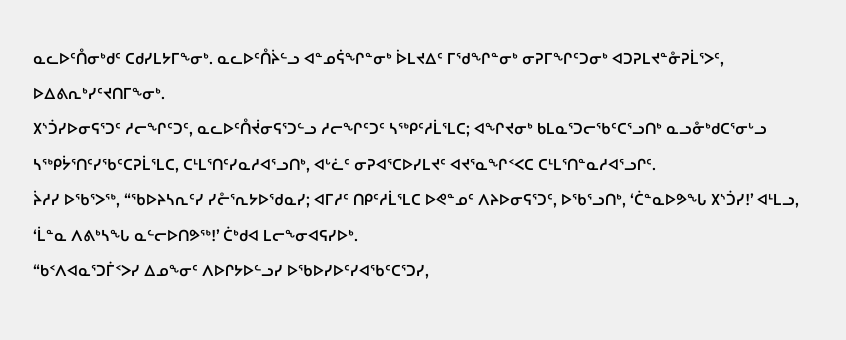ᓇᓚᐅᑦᑍᓂᒃᑯᑦ ᑕᑯᓯᒪᔭᒥᖕᓂᒃ. ᓇᓚᐅᑦᑍᔩᓪᓗ ᐊᓐᓄᕌᖏᓐᓂᒃ ᐆᒪᔪᐃᑦ ᒥᖁᖏᓐᓂᒃ ᓂᕈᒥᖏᑦᑐᓂᒃ ᐊᑐᕈᒪᔪᓐᓁᕈᒫᕐᐳᑦ, ᐅᐃᕕᕆᒃᓯᑦᔪᑎᒥᖕᓂᒃ.
᙭ᔅᑑᓯᐅᓂᕋᕐᑐᑦ ᓱᓕᖏᑦᑐᑦ, ᓇᓚᐅᑦᑍᔫᓂᕋᕐᑐᓪᓗ ᓱᓕᖏᑦᑐᑦ ᓴᖅᑭᑦᓱᒫᕐᒪᑕ; ᐊᖏᔪᓂᒃ ᑲᒪᓇᕐᑐᓕᖃᑦᑕᕐᓗᑎᒃ ᓇᓗᓁᒃᑯᑕᕐᓂᒡᓗ ᓴᖅᑭᔮᕐᑎᑦᓯᖃᑦᑕᕈᒫᕐᒪᑕ, ᑕᒻᒪᕐᑎᑦᓯᓇᓱᐊᕐᓗᑎᒃ, ᐊᒡᓛᑦ ᓂᕈᐊᕐᑕᐅᓯᒪᔪᑦ ᐊᔪᕐᓇᖏᑉᐸᑕ ᑕᒻᒪᕐᑎᓐᓇᓱᐊᕐᓗᒋᑦ.
ᔩᓱᓯ ᐅᖃᕐᐳᖅ, “ᖃᐅᔨᓴᕆᑦᓯ ᓯᓔᕐᕆᔭᐅᖁᓇᓯ; ᐊᒥᓱᑦ ᑎᑭᑦᓱᒫᕐᒪᑕ ᐅᕙᓐᓄᑦ ᐱᔨᐅᓂᕋᕐᑐᑦ, ᐅᖃᕐᓗᑎᒃ, ‘ᑖᓐᓇᐅᕗᖓ ᙭ᔅᑑᓯ!’ ᐊᒻᒪᓗ, ‘ᒫᓐᓇ ᐱᕕᒃᓴᖓ ᓇᓪᓕᐅᑎᕗᖅ!’ ᑖᒃᑯᐊ ᒪᓕᖕᓂᐊᕋᓯᐅᒃ.
“ᑲᑉᐱᐊᓇᕐᑐᒦᑉᐳᓯ ᐃᓄᖕᓂᑦ ᐱᐅᒋᔭᐅᓪᓗᓯ ᐅᖃᐅᓯᐅᑦᓯᐊᖃᑦᑕᕐᑐᓯ,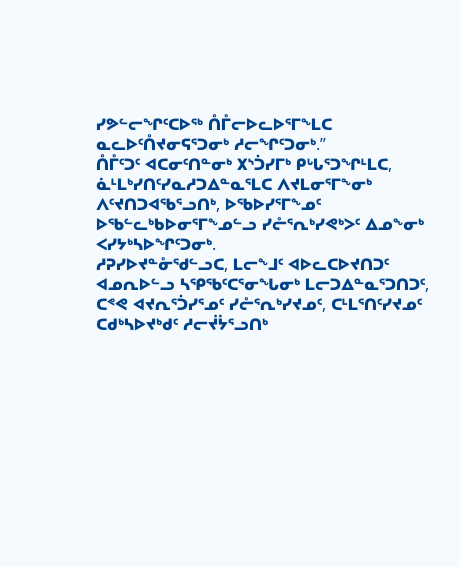ᓯᕗᓪᓕᖏᑦᑕᐅᖅ ᑍᒤᓕᐅᓚᐅᕐᒥᖕᒪᑕ ᓇᓚᐅᑦᑍᔪᓂᕋᕐᑐᓂᒃ ᓱᓕᖏᑦᑐᓂᒃ.”
ᑍᒤᑦᑐᑦ ᐊᑕᓂᑦᑎᓐᓂᒃ ᙭ᔅᑑᓯᒥᒃ ᑭᒡᒐᕐᑐᖏᒻᒪᑕ, ᓈᒻᒪᒃᓯᑎᑦᓯᓇᓱᑐᐃᓐᓇᕐᒪᑕ ᐱᔪᒪᓂᕐᒥᖕᓂᒃ ᐱᑦᔪᑎᑐᐊᖃᕐᓗᑎᒃ, ᐅᖃᐅᓯᕐᒥᖕᓄᑦ ᐅᖃᓪᓚᒃᑲᐅᓂᕐᒥᖕᓄᓪᓗ ᓯᓔᕐᕆᒃᓯᕙᒃᐳᑦ ᐃᓄᖕᓂᒃ ᐸᓯᔭᒃᓴᐅᖏᑦᑐᓂᒃ.
ᓱᕈᓯᐅᔪᓐᓁᖁᓪᓗᑕ, ᒪᓕᖕᒧᑦ ᐊᐅᓚᑕᐅᔪᑎᑐᑦ ᐊᓄᕆᐅᓪᓗ ᓴᕿᖃᑦᑕᕐᓂᖓᓂᒃ ᒪᓕᑐᐃᓐᓇᕐᑐᑎᑐᑦ, ᑕᕝᕙ ᐊᔪᕆᕐᑑᓯᕐᓄᑦ ᓯᓔᕐᕆᒃᓯᔪᓄᑦ, ᑕᒻᒪᕐᑎᑦᓯᔪᓄᑦ ᑕᑯᒃᓴᐅᔪᒃᑯᑦ ᓱᓕᔫᔮᕐᓗᑎᒃ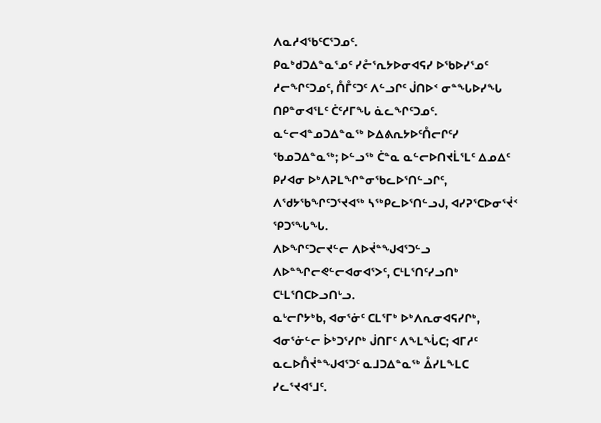ᐱᓇᓱᐊᖃᑦᑕᕐᑐᓄᑦ.
ᑭᓇᒃᑯᑐᐃᓐᓇᕐᓄᑦ ᓯᓔᕐᕆᔭᐅᓂᐊᕋᓯ ᐅᖃᐅᓯᕐᓄᑦ ᓱᓕᖏᑦᑐᓄᑦ, ᑍᒤᑦᑐᑦ ᐱᓪᓗᒋᑦ ᒎᑎᐅᑉ ᓂᓐᖓᐅᓯᖓ ᑎᑭᓐᓂᐊᕐᒪᑦ ᑖᑦᓱᒥᖓ ᓈᓚᖏᑦᑐᓄᑦ.
ᓇᓪᓕᐊᓐᓄᑐᐃᓐᓇᖅ ᐅᐃᕕᕆᔭᐅᑦᑍᓕᒋᑦᓯ ᖃᓄᑐᐃᓐᓇᖅ; ᐅᓪᓗᖅ ᑖᓐᓇ ᓇᓪᓕᐅᑎᔪᒫᕐᒪᑦ ᐃᓄᐃᑦ ᑭᓯᐊᓂ ᐅᒃᐱᕈᒪᖏᓐᓂᖃᓚᐅᕐᑎᓪᓗᒋᑦ, ᐱᖁᔭᖃᖏᑦᑐᕐᔪᐊᖅ ᓴᖅᑭᓚᐅᕐᑎᓪᓗᒍ, ᐊᓯᕈᕐᑕᐅᓂᕐᔫᑉ ᕿᑐᕐᖓᖓ.
ᐱᐅᖏᑦᑐᓕᔪᓪᓕ ᐱᐅᔫᓐᖑᐊᕐᑐᓪᓗ ᐱᐅᓐᖏᓕᕙᓪᓕᐊᓂᐊᕐᐳᑦ, ᑕᒻᒪᕐᑎᑦᓯᓗᑎᒃ ᑕᒻᒪᕐᑎᑕᐅᓗᑎᒡᓗ.
ᓇᒡᓕᒋᔭᒃᑲ, ᐊᓂᕐᓃᑦ ᑕᒪᕐᒥᒃ ᐅᒃᐱᕆᓂᐊᕋᓯᒋᒃ, ᐊᓂᕐᓃᓪᓕ ᐆᒃᑐᕐᓯᒋᒃ ᒎᑎᒥᑦ ᐱᖕᒪᖔᑕ; ᐊᒥᓱᑦ ᓇᓚᐅᑍᔫᓐᖑᐊᕐᑐᑦ ᓇᒧᑐᐃᓐᓇᖅ ᐂᓯᒪᖕᒪᑕ ᓯᓚᕐᔪᐊᕐᒧᑦ.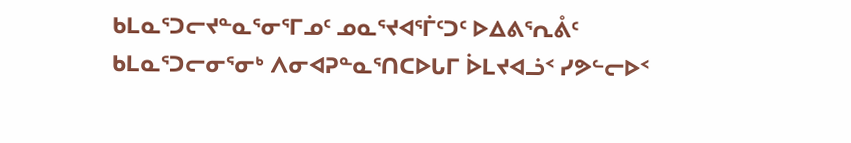ᑲᒪᓇᕐᑐᓕᔪᓐᓇᕐᓂᕐᒥᓄᑦ ᓄᓇᕐᔪᐊᕐᒦᑦᑐᑦ ᐅᐃᕕᕐᕆᕔᑦ ᑲᒪᓇᕐᑐᓕᓂᕐᓂᒃ ᐱᓂᐊᕈᓐᓇᕐᑎᑕᐅᒐᒥ ᐆᒪᔪᐊᓘᑉ ᓯᕗᓪᓕᐅᑉ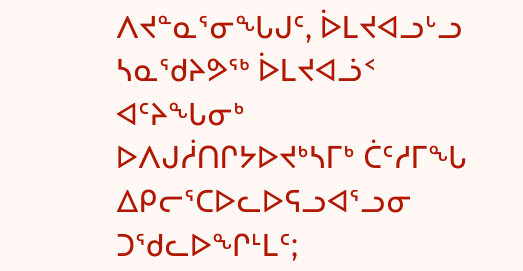ᐱᔪᓐᓇᕐᓂᖓᒍᑦ, ᐆᒪᔪᐊᓗᒡᓗ ᓴᓇᖁᔨᕗᖅ ᐆᒪᔪᐊᓘᑉ ᐊᑦᔨᖓᓂᒃ ᐅᐱᒍᓲᑎᒋᔭᐅᔪᒃᓴᒥᒃ ᑖᑦᓱᒥᖓ ᐃᑭᓕᕐᑕᐅᓚᐅᕋᓗᐊᕐᓗᓂ ᑐᖁᓚᐅᖏᒻᒪᑦ;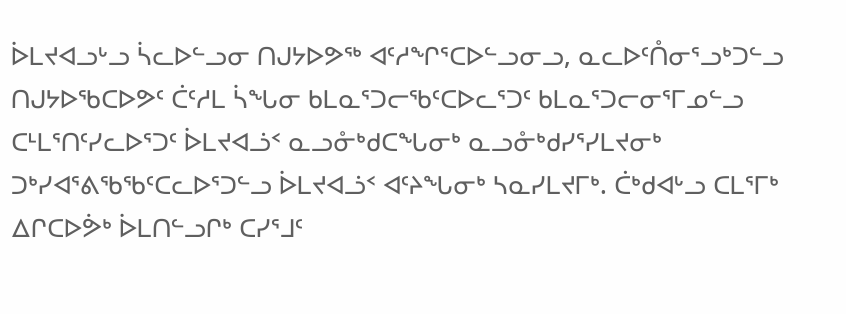ᐆᒪᔪᐊᓗᒡᓗ ᓵᓚᐅᓪᓗᓂ ᑎᒍᔭᐅᕗᖅ ᐊᑦᓱᖏᕐᑕᐅᓪᓗᓂᓗ, ᓇᓚᐅᑦᑍᓂᕐᓗᒃᑐᓪᓗ ᑎᒍᔭᐅᖃᑕᐅᕗᑦ ᑖᑦᓱᒪ ᓵᖓᓂ ᑲᒪᓇᕐᑐᓕᖃᑦᑕᐅᓚᕐᑐᑦ ᑲᒪᓇᕐᑐᓕᓂᕐᒥᓄᓪᓗ ᑕᒻᒪᕐᑎᑦᓯᓚᐅᕐᑐᑦ ᐆᒪᔪᐊᓘᑉ ᓇᓗᓁᒃᑯᑕᖓᓂᒃ ᓇᓗᓁᒃᑯᓯᕐᓯᒪᔪᓂᒃ ᑐᒃᓯᐊᕐᕕᖃᖃᑦᑕᓚᐅᕐᑐᓪᓗ ᐆᒪᔪᐊᓘᑉ ᐊᑦᔨᖓᓂᒃ ᓴᓇᓯᒪᔪᒥᒃ. ᑖᒃᑯᐊᒡᓗ ᑕᒪᕐᒥᒃ ᐃᒋᑕᐅᕘᒃ ᐆᒪᑎᓪᓗᒋᒃ ᑕᓯᕐᒧᑦ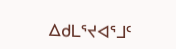ᐃᑯᒪᕐᔪᐊᕐᒧᑦ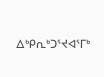ᐃᒃᑭᕆᒃᑐᕐᔪᐊᕐᒥᒃ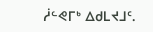ᓲᓪᕙᒥᒃ ᐃᑯᒪᔪᒧᑦ.